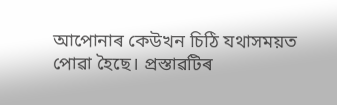আপোনাৰ কেউখন চিঠি যথাসময়ত পোৱা হৈছে। প্রস্তাৱটিৰ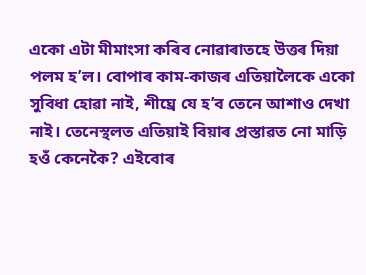একো এটা মীমাংসা কৰিব নোৱাৰাতহে উত্তৰ দিয়া পলম হ’ল। বোপাৰ কাম-কাজৰ এতিয়ালৈকে একো সুবিধা হোৱা নাই, শীঘ্রে যে হ’ব তেনে আশাও দেখা নাই। তেনেস্থলত এতিয়াই বিয়াৰ প্রস্তাৱত নো মাড়ি হওঁ কেনেকৈ? এইবোৰ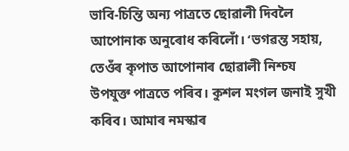ভাবি-চিন্তি অন্য পাত্রতে ছোৱালী দিবলৈ আপোনাক অনুৰোধ কৰিলোঁ। ‘ভগৱন্ত সহায়, তেওঁৰ কৃপাত আপোনাৰ ছোৱালী নিশ্চয উপযুক্ত পাত্রতে পৰিব। কুশল মংগল জনাই সুখী কৰিব। আমাৰ নমস্কাৰ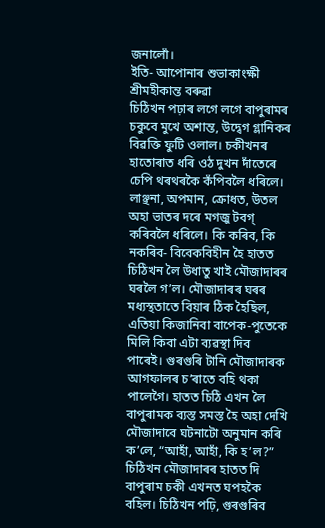জনালোঁ।
ইতি- আপোনাৰ শুভাকাংক্ষী শ্রীমহীকান্ত বৰুৱা
চিঠিখন পঢ়াৰ লগে লগে বাপুৰামৰ চকুবে মুখে অশান্ত, উদ্বেগ গ্লানিকৰ বিৱক্তি ফুটি ওলাল। চকীখনৰ হাতোৰাত ধৰি ওঠ দুখন দাঁতেৰে চেপি থৰথৰকৈ কঁপিবলৈ ধৰিলে। লাঞ্ছনা, অপমান, ক্রোধত, উতল অহা ভাতৰ দৰে মগজু টবগ্ কৰিবলৈ ধৰিলে। কি কৰিব, কি নকৰিব- বিবেকবিহীন হৈ হাতত চিঠিখন লৈ উধাতু খাই মৌজাদাৰৰ ঘৰলৈ গ’ল। মৌজাদাৰৰ ঘৰৰ মধ্যস্থতাতে বিয়াৰ ঠিক হৈছিল, এতিয়া কিজানিবা বাপেক-পুতেকে মিলি কিবা এটা ব্যৱস্থা দিব পাৰেই। গুৰগুৰি টানি মৌজাদাৰক আগফালৰ চ’ৰাতে বহি থকা পালেগৈ। হাতত চিঠি এখন লৈ বাপুৰামক ব্যস্ত সমস্ত হৈ অহা দেখি মৌজাদাবে ঘটনাটো অনুমান কৰি ক’লে, “আহাঁ, আহাঁ, কি হ’ল?” চিঠিখন মৌজাদাৰৰ হাতত দি বাপুৰাম চকী এখনত ঘপহকৈ বহিল। চিঠিখন পঢ়ি, গুৰগুৰিব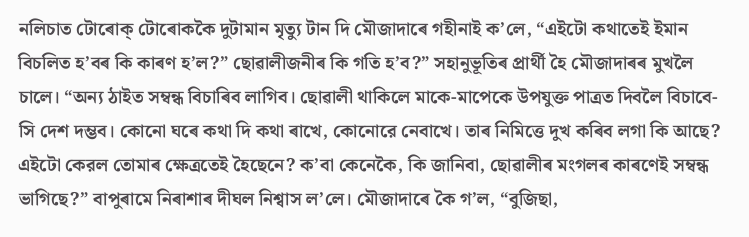নলিচাত টোৰোক্ টোৰোককৈ দুটামান মৃত্যু টান দি মৌজাদাৰে গহীনাই ক’লে, “এইটো কথাতেই ইমান বিচলিত হ’বৰ কি কাৰণ হ’ল?” ছোৱালীজনীৰ কি গতি হ’ব?” সহানুভূতিৰ প্রার্থী হৈ মৌজাদাৰৰ মুখলৈ চালে। “অন্য ঠাইত সম্বন্ধ বিচাৰিব লাগিব। ছোৱালী থাকিলে মাকে-মাপেকে উপযুক্ত পাত্রত দিবলৈ বিচাবে- সি দেশ দম্ভব। কোনো ঘৰে কথা দি কথা ৰাখে, কোনোরে নেবাখে। তাৰ নিমিত্তে দুখ কৰিব লগা কি আছে? এইটো কেরল তোমাৰ ক্ষেত্ৰতেই হৈছেনে? ক’বা কেনেকৈ, কি জানিবা, ছোৱালীৰ মংগলৰ কাৰণেই সম্বন্ধ ভাগিছে?” বাপুৰামে নিৰাশাৰ দীঘল নিশ্বাস ল’লে। মৌজাদাৰে কৈ গ’ল, “বুজিছা,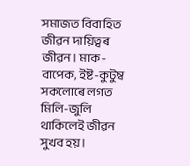সমাজত বিবাহিত জীৱন দায়িত্বৰ জীৱন। মাক-বাপেক, ইষ্ট-কুটুম্ব সকলোৰে লগত মিলি-জুলি থাকিলেই জীৱন সুখব হয়।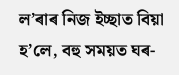ল’ৰাৰ নিজ ইচ্ছাত বিয়া হ’লে, বহু সময়ত ঘৰ-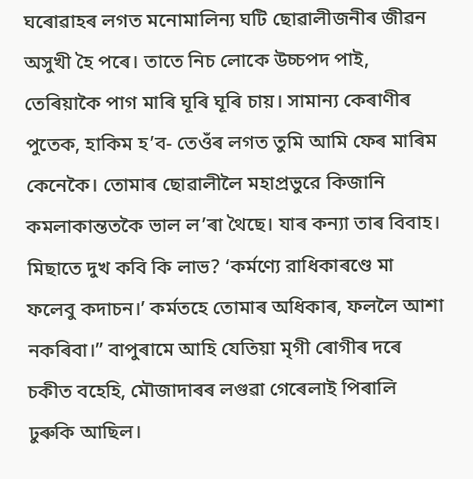ঘৰোৱাহৰ লগত মনোমালিন্য ঘটি ছোৱালীজনীৰ জীৱন অসুখী হৈ পৰে। তাতে নিচ লোকে উচ্চপদ পাই, তেৰিয়াকৈ পাগ মাৰি ঘূৰি ঘূৰি চায়। সামান্য কেৰাণীৰ পুতেক, হাকিম হ’ব- তেওঁৰ লগত তুমি আমি ফেৰ মাৰিম কেনেকৈ। তোমাৰ ছোৱালীলৈ মহাপ্রভুরে কিজানি কমলাকান্ততকৈ ভাল ল’ৰা থৈছে। যাৰ কন্যা তাৰ বিবাহ। মিছাতে দুখ কবি কি লাভ? ‘কর্মণ্যে রাধিকাৰণ্ডে মা ফলেবু কদাচন।’ কৰ্মতহে তোমাৰ অধিকাৰ, ফললৈ আশা নকৰিবা।” বাপুৰামে আহি যেতিয়া মৃগী ৰোগীৰ দৰে চকীত বহেহি, মৌজাদাৰৰ লগুৱা গেৰেলাই পিৰালি ঢুৰুকি আছিল।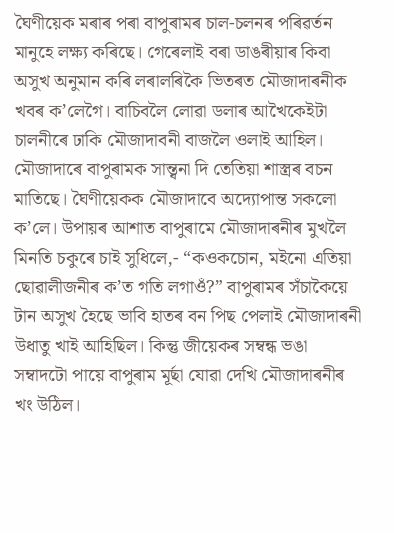ঘৈণীয়েক মৰাৰ পৰা বাপুৰামৰ চাল-চলনৰ পৰিৱৰ্তন মানুহে লক্ষ্য কৰিছে। গেৰেলাই বৰা ডাঙৰীয়াৰ কিবা অসুখ অনুমান কৰি লৰালৰিকৈ ভিতৰত মৌজাদাৰনীক খবৰ ক’লেগৈ। বাচিবলৈ লোৱা ডলাৰ আখৈকেইটা চালনীৰে ঢাকি মৌজাদাবনী বাজলৈ ওলাই আহিল। মৌজাদাৰে বাপুৰামক সান্ত্বনা দি তেতিয়া শাস্ত্ৰৰ বচন মাতিছে। ঘৈণীয়েকক মৌজাদাবে অদ্যোপান্ত সকলো ক’লে। উপায়ৰ আশাত বাপুৰামে মৌজাদাৰনীৰ মুখলৈ মিনতি চকুৰে চাই সুধিলে,- “কওকচোন, মইনো এতিয়া ছোৱালীজনীৰ ক’ত গতি লগাওঁ?” বাপুৰামৰ সঁচাকৈয়ে টান অসুখ হৈছে ভাবি হাতৰ বন পিছ পেলাই মৌজাদাৰনী উধাতু খাই আহিছিল। কিন্তু জীয়েকৰ সম্বন্ধ ভঙা সম্বাদটো পায়ে বাপুৰাম মূর্ছা যোৱা দেখি মৌজাদাৰনীৰ খং উঠিল।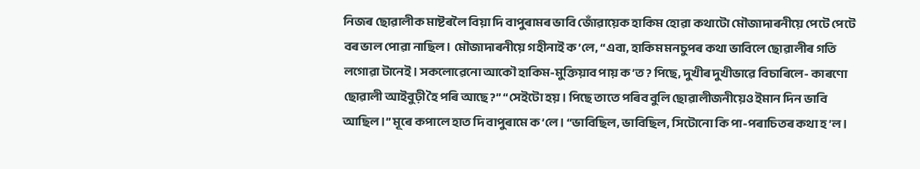নিজৰ ছোৱালীক মাষ্টৰলৈ বিয়া দি বাপুৰামৰ ভাবি জোঁৱায়েক হাকিম হোৱা কথাটো মৌজাদাৰনীয়ে পেটে পেটে বৰ ভাল পোৱা নাছিল। মৌজাদাৰনীয়ে গহীনাই ক’লে, “এবা, হাকিম মনচুপৰ কথা ভাবিলে ছোৱালীৰ গতি লগোৱা টানেই। সকলোৱেনো আকৌ হাকিম-মুক্তিয়াব পায় ক’ত? পিছে, দুখীৰ দুখীভাৱে বিচাৰিলে- কাৰণো ছোৱালী আইবুঢ়ী হৈ পৰি আছে?” “সেইটো হয়। পিছে তাতে পৰিব বুলি ছোৱালীজনীয়েও ইমান দিন ভাবি আছিল।” মূৰে কপালে হাত দি বাপুৰামে ক’লে। “ভাবিছিল, ভাবিছিল, সিটোনো কি পা-পৰাচিতৰ কথা হ’ল।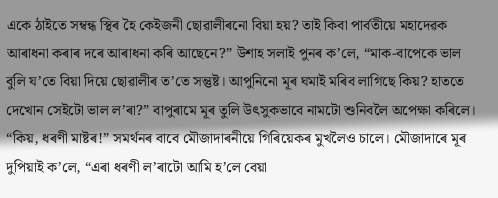একে ঠাইতে সম্বন্ধ স্থিৰ হৈ কেইজনী ছোৱালীৰনো বিয়া হয়? তাই কিবা পার্বতীয়ে মহাদেৱক আৰাধনা কৰাৰ দৰে আৰাধনা কৰি আছেনে?” উশাহ সলাই পুনৰ ক’লে, “মাক-বাপেকে ভাল বুলি য’তে বিয়া দিয়ে ছোৱালীৰ ত’তে সন্তুষ্ট। আপুনিনো মূৰ ঘমাই মৰিব লাগিছে কিয়? হাততে দেখোন সেইটো ভাল ল’ৰা?” বাপুৰামে মূৰ তুলি উৎসুকভাবে নামটো শুনিবলৈ অপেক্ষা কৰিলে। “কিয়, ধৰণী মাষ্টৰ!” সমর্থনৰ বাবে মৌজাদাৰনীয়ে গিৰিয়েকৰ মুখলৈও চালে। মৌজাদাৰে মূৰ দুপিয়াই ক’লে, “এৰা ধৰণী ল’ৰাটো আমি হ’লে বেয়া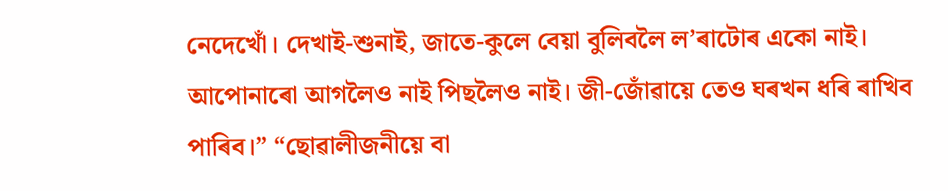নেদেখোঁ। দেখাই-শুনাই, জাতে-কুলে বেয়া বুলিবলৈ ল’ৰাটোৰ একো নাই। আপোনাৰো আগলৈও নাই পিছলৈও নাই। জী-জোঁৱায়ে তেও ঘৰখন ধৰি ৰাখিব পাৰিব।” “ছোৱালীজনীয়ে বা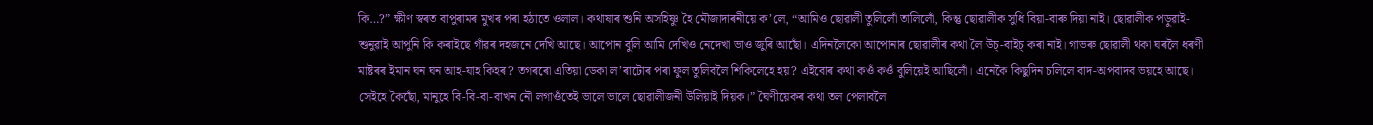কি…?” ক্ষীণ স্বৰত বাপুৰামৰ মুখৰ পৰা হঠাতে ওলাল। কথাষাৰ শুনি অসহিষ্ণু হৈ মৌজাদাৰনীয়ে ক’লে, “আমিও ছোৱালী তুলিলোঁ তালিলোঁ, কিন্তু ছোৱালীক সুধি বিয়া-বাৰু দিয়া নাই। ছোৱালীক পড়ুৱাই-শুনুৱাই আপুনি কি কৰাইছে গাঁৱৰ দহজনে দেখি আছে। আপোন বুলি আমি দেখিও নেদেখা ভাও জুৰি আছোঁ। এদিনলৈকো আপোনাৰ ছোৱালীৰ কথা লৈ উচ্-বাইচ্ কৰা নাই। গাভৰু ছোৱালী থকা ঘৰলৈ ধৰণী মাষ্টৰৰ ইমান ঘন ঘন আহ-যাহ কিহৰ? তগৰৰো এতিয়া ডেকা ল’ৰাটোৰ পৰা ফুল তুলিবলৈ শিকিলেহে হয়? এইবোৰ কথা কওঁ কওঁ বুলিয়েই আছিলোঁ। এনেকৈ কিছুদিন চলিলে বাদ-অপবাদব ভয়হে আছে। সেইহে কৈছোঁ, মানুহে বি-বি-বা-বাখন নৌ লগাওঁতেই ভালে ভালে ছোৱালীজনী উলিয়াই দিয়ক।” ঘৈণীয়েকৰ কথা তল পেলাবলৈ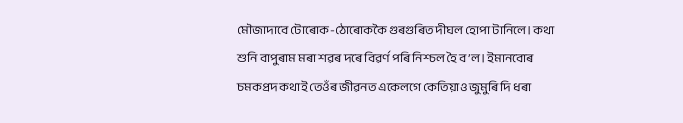মৌজাদাবে টোৰোক-ঠোৰোককৈ গুৰগুৰিত দীঘল হোপা টানিলে। কথা শুনি বাপুৰাম মৰা শৱৰ দৰে বিৱৰ্ণ পৰি নিশ্চল হৈ ব’ল। ইমানবোৰ চমকপ্রদ কথাই তেওঁৰ জীৱনত একেলগে কেতিয়াও জুমুৰি দি ধৰা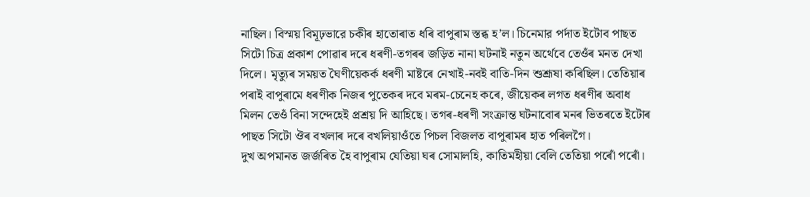নাছিল। বিস্ময় বিমূঢ়ভারে চকীৰ হাতোৰাত ধৰি বাপুৰাম স্তব্ধ হ’ল। চিনেমার পর্দাত ইটোব পাছত সিটো চিত্র প্রকাশ পোৱাৰ দৰে ধৰণী-তগৰৰ জড়িত নানা ঘটনাই নতুন অর্থেবে তেওঁৰ মনত দেখা দিলে। মৃত্যুৰ সময়ত ঘৈণীয়েকৰ্ক ধৰণী মাষ্টৰে নেখাই-নবই বাতি-দিন শুশ্রূষা কৰিছিল। তেতিয়াৰ পৰাই বাপুৰামে ধৰণীক নিজৰ পুতেকৰ দবে মৰম-চেনেহ কৰে, জীয়েকৰ লগত ধৰণীৰ অবাধ মিলন তেওঁ বিনা সন্দেহেই প্রশ্রয় দি আহিছে। তগৰ-ধৰণী সংক্রান্ত ঘটনাবোৰ মনৰ ভিতৰতে ইটোৰ পাছত সিটো ঔৰ বখলাৰ দৰে বখলিয়াওঁতে পিচল বিজলত বাপুৰামৰ হাত পৰিলগৈ।
দুখ অপমানত জৰ্জৰিত হৈ বাপুৰাম যেতিয়া ঘৰ সোমালহি, কাতিমহীয়া বেলি তেতিয়া পৰোঁ পৰোঁ।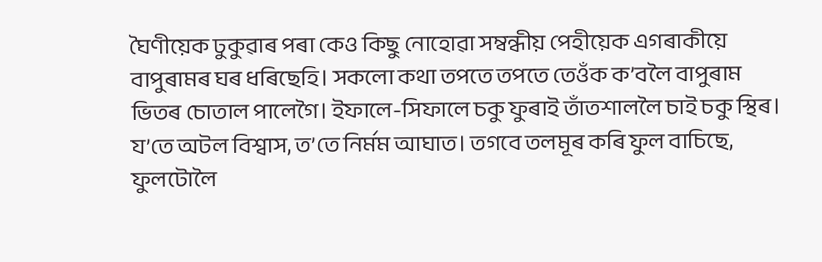ঘৈণীয়েক ঢুকুৱাৰ পৰা কেও কিছু নোহোৱা সম্বন্ধীয় পেহীয়েক এগৰাকীয়ে বাপুৰামৰ ঘৰ ধৰিছেহি। সকলো কথা তপতে তপতে তেওঁক ক’বলৈ বাপুৰাম ভিতৰ চোতাল পালেগৈ। ইফালে-সিফালে চকু ফুৰাই তাঁতশাললৈ চাই চকু স্থিৰ। য’তে অটল বিশ্বাস, ত’তে নির্মম আঘাত। তগবে তলমূৰ কৰি ফুল বাচিছে, ফুলটোলৈ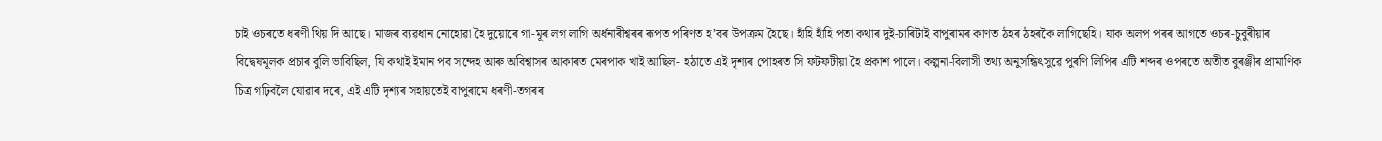চাই ওচৰতে ধৰণী থিয় দি আছে। মাজৰ ব্যৱধান নোহোৱা হৈ দুয়োৰে গা-মূৰ লগ লাগি অর্ধনাৰীশ্বৰৰ ৰূপত পৰিণত হ’বৰ উপক্ৰম হৈছে। হাঁহি হাঁহি পতা কথাৰ দুই-চাৰিটাই বাপুৰামৰ কাণত ঠহৰ ঠহৰকৈ লাগিছেহি। যাক অলপ পৰৰ আগতে ওচৰ-চুবুৰীয়াৰ বিদ্বেষমূলক প্রচাৰ বুলি ভাবিছিল, যি কথাই ইমান পব সন্দেহ আৰু অবিশ্বাসৰ আকাৰত মেৰপাক খাই আছিল- হঠাতে এই দৃশ্যৰ পোহৰত সি ফটফটীয়া হৈ প্রকাশ পালে। কল্পনা-বিলাসী তথ্য অনুসন্ধিৎসুৱে পুৰণি লিপিৰ এটি শব্দৰ ওপৰতে অতীত বুৰঞ্জীৰ প্ৰামাণিক চিত্ৰ গঢ়িবলৈ যোৱাৰ দৰে, এই এটি দৃশ্যৰ সহায়তেই বাপুৰামে ধৰণী-তগৰৰ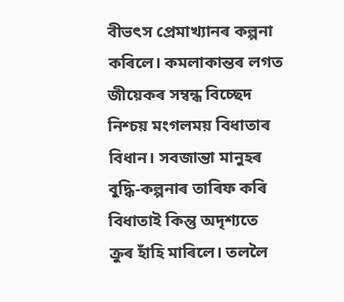বীভৎস প্রেমাখ্যানৰ কল্পনা কৰিলে। কমলাকান্তৰ লগত জীয়েকৰ সম্বন্ধ বিচ্ছেদ নিশ্চয় মংগলময় বিধাতাৰ বিধান। সবজান্তা মানুহৰ বুদ্ধি-কল্পনাৰ তাৰিফ কৰি বিধাতাই কিন্তু অদৃশ্যতে ক্রুৰ হাঁহি মাৰিলে। তললৈ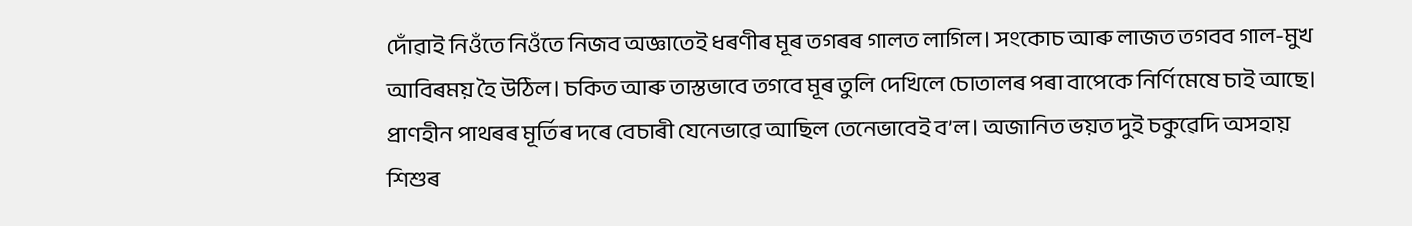দোঁৱাই নিওঁতে নিওঁতে নিজব অজ্ঞাতেই ধৰণীৰ মূৰ তগৰৰ গালত লাগিল। সংকোচ আৰু লাজত তগবব গাল-মুখ আবিৰময় হৈ উঠিল। চকিত আৰু তাস্তভাবে তগবে মূৰ তুলি দেখিলে চোতালৰ পৰা বাপেকে নির্ণিমেষে চাই আছে। প্রাণহীন পাথৰৰ মূৰ্তিৰ দৰে বেচাৰী যেনেভাৱে আছিল তেনেভাবেই ব’ল। অজানিত ভয়ত দুই চকুৱেদি অসহায় শিশুৰ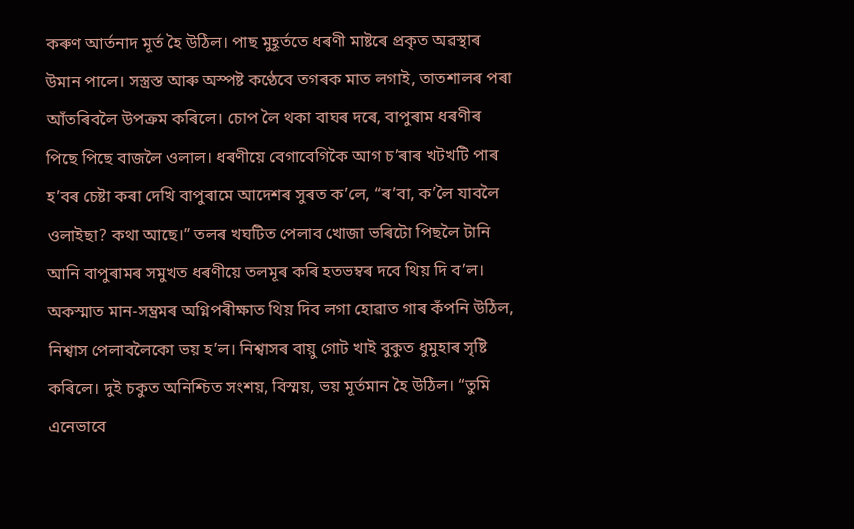কৰুণ আর্তনাদ মূর্ত হৈ উঠিল। পাছ মুহূৰ্ততে ধৰণী মাষ্টৰে প্ৰকৃত অৱস্থাৰ উমান পালে। সস্ত্ৰস্ত আৰু অস্পষ্ট কণ্ঠেবে তগৰক মাত লগাই, তাতশালৰ পৰা আঁতৰিবলৈ উপক্ৰম কৰিলে। চোপ লৈ থকা বাঘৰ দৰে, বাপুৰাম ধৰণীৰ পিছে পিছে বাজলৈ ওলাল। ধৰণীয়ে বেগাবেগিকৈ আগ চ’ৰাৰ খটখটি পাৰ হ’বৰ চেষ্টা কৰা দেখি বাপুৰামে আদেশৰ সুৰত ক’লে, “ৰ’বা, ক’লৈ যাবলৈ ওলাইছা? কথা আছে।” তলৰ খঘটিত পেলাব খোজা ভৰিটো পিছলৈ টানি আনি বাপুৰামৰ সমুখত ধৰণীয়ে তলমূৰ কৰি হতভম্বৰ দবে থিয় দি ব’ল। অকস্মাত মান-সম্ভ্রমৰ অগ্নিপৰীক্ষাত থিয় দিব লগা হোৱাত গাৰ কঁপনি উঠিল, নিশ্বাস পেলাবলৈকো ভয় হ’ল। নিশ্বাসৰ বায়ু গোট খাই বুকুত ধুমুহাৰ সৃষ্টি কৰিলে। দুই চকুত অনিশ্চিত সংশয়, বিস্ময়, ভয় মূর্তমান হৈ উঠিল। “তুমি এনেভাবে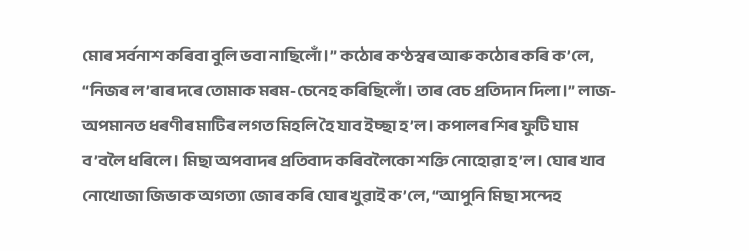মোৰ সৰ্বনাশ কৰিবা বুলি ভবা নাছিলোঁ।” কঠোৰ কণ্ঠস্বৰ আৰু কঠোৰ কৰি ক’লে, “নিজৰ ল’ৰাৰ দৰে তোমাক মৰম-চেনেহ কৰিছিলোঁ। তাৰ বেচ প্রতিদান দিলা।” লাজ-অপমানত ধৰণীৰ মাটিৰ লগত মিহলি হৈ যাব ইচ্ছা হ’ল। কপালৰ শিৰ ফুটি ঘাম ব’বলৈ ধৰিলে। মিছা অপবাদৰ প্ৰতিবাদ কৰিবলৈকো শক্তি নোহোৱা হ’ল। ঘোৰ খাব নোখোজা জিভাক অগত্যা জোৰ কৰি ঘোৰ খুৱাই ক’লে, “আপুনি মিছা সন্দেহ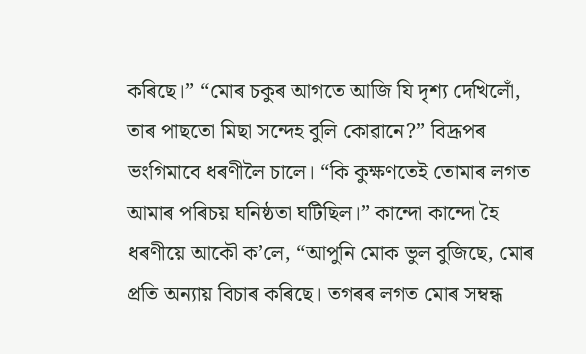কৰিছে।” “মোৰ চকুৰ আগতে আজি যি দৃশ্য দেখিলোঁ, তাৰ পাছতো মিছা সন্দেহ বুলি কোৱানে?” বিদ্রূপৰ ভংগিমাবে ধৰণীলৈ চালে। “কি কুক্ষণতেই তোমাৰ লগত আমাৰ পৰিচয় ঘনিষ্ঠতা ঘটিছিল।” কান্দো কান্দো হৈ ধৰণীয়ে আকৌ ক’লে, “আপুনি মোক ভুল বুজিছে, মোৰ প্রতি অন্যায় বিচাৰ কৰিছে। তগৰৰ লগত মোৰ সম্বন্ধ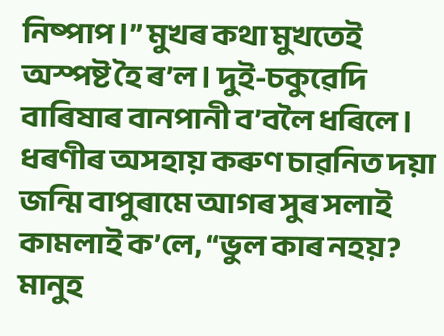নিষ্পাপ।” মুখৰ কথা মুখতেই অস্পষ্ট হৈ ৰ’ল। দুই-চকুৱেদি বাৰিষাৰ বানপানী ব’বলৈ ধৰিলে। ধৰণীৰ অসহায় কৰুণ চাৱনিত দয়া জন্মি বাপুৰামে আগৰ সুৰ সলাই কামলাই ক’লে, “ভুল কাৰ নহয়? মানুহ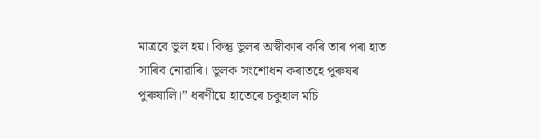মাত্রবে ভুল হয়। কিন্তু ভুলৰ অস্বীকাৰ কৰি তাৰ পৰা হাত সাৰিব নোৱাৰি। ভুলক সংশোধন কৰাতহে পুৰুষৰ পুৰুষালি।” ধৰণীয়ে হাতেৰে চকুহাল মচি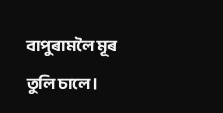বাপুৰামলৈ মূৰ তুলি চালে।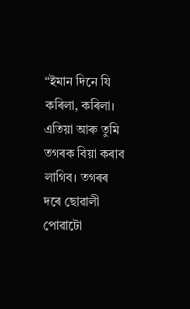“ইমান দিনে যি কৰিলা, কৰিলা। এতিয়া আৰু তুমি তগৰক বিয়া কৰাব লাগিব। তগৰৰ দৰে ছোৱালী পোৱাটো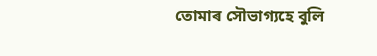তোমাৰ সৌভাগ্যহে বুলি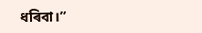ধৰিবা।”